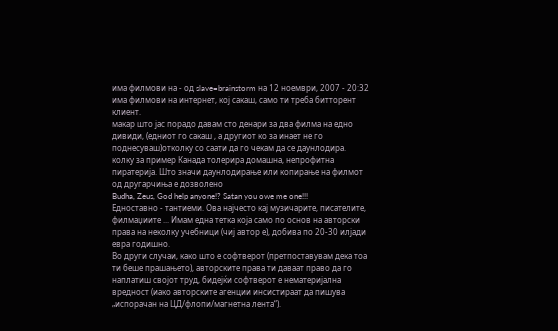има филмови на - од slave=brainstorm на 12 ноември, 2007 - 20:32
има филмови на интернет, кој сакаш, само ти треба битторент клиент.
макар што јас порадо давам сто денари за два филма на едно дивиди, (едниот го сакаш , а другиот ко за инает не го поднесуваш)отколку со саати да го чекам да се даунлодира.
колку за пример Канада толерира домашна, непрофитна пиратерија. Што значи даунлодирање или копирање на филмот од другарчиња е дозволено
Budha, Zeus, God help anyone!? Satan you owe me one!!!
Едноставно - тантиеми. Ова најчесто кај музичарите, писателите, филмаџиите ... Имам една тетка која само по основ на авторски права на неколку учебници (чиј автор е), добива по 20-30 илјади евра годишно.
Во други случаи, како што е софтверот (претпоставувам дека тоа ти беше прашањето), авторските права ти даваат право да го наплатиш својот труд, бидејќи софтверот е нематеријална вредност (иако авторските агенции инсистираат да пишува „испорачан на ЦД/флопи/магнетна лента“).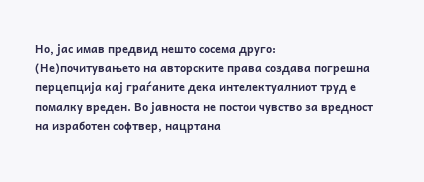Но, јас имав предвид нешто сосема друго: (Не)почитувањето на авторските права создава погрешна перцепција кај граѓаните дека интелектуалниот труд е помалку вреден. Во јавноста не постои чувство за вредност на изработен софтвер, нацртана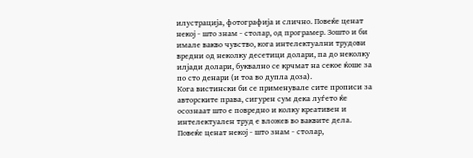илустрација, фотографија и слично. Повеќе ценат некој - што знам - столар, од програмер. Зошто и би имале вакво чувство, кога интелектуални трудови вредни од неколку десетици долари, па до неколку илјади долари, буквално се крчмат на секое ќоше за по сто денари (и тоа во дупла доза).
Кога вистински би се применувале сите прописи за авторските права, сигурен сум дека луѓето ќе осознаат што е повредно и колку креативен и интелектуален труд е вложев во ваквите дела.
Повеќе ценат некој - што знам - столар,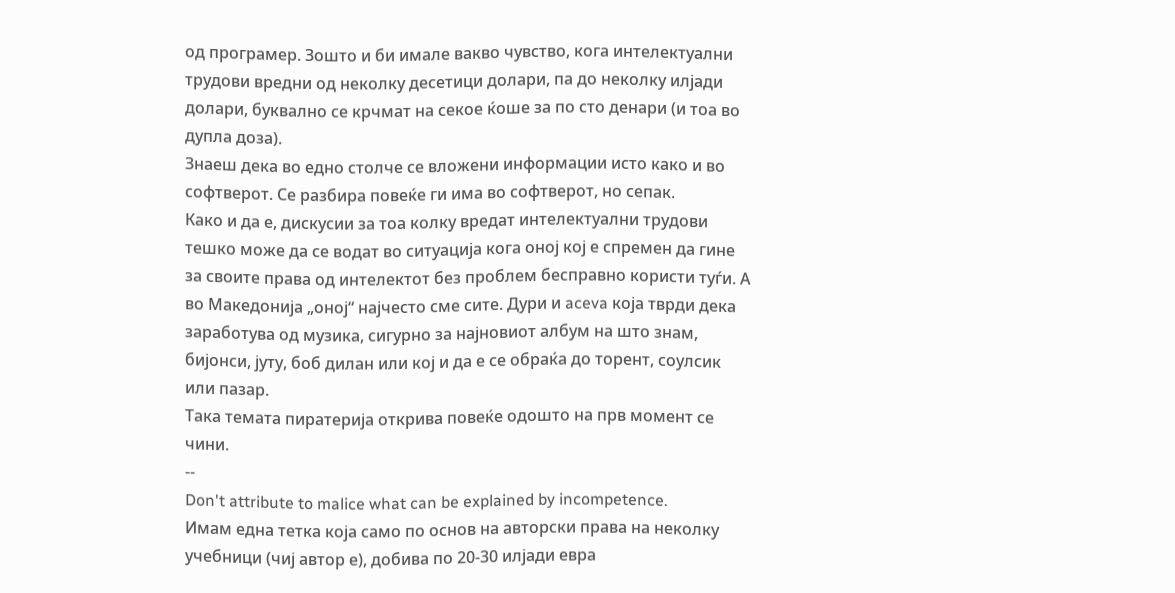од програмер. Зошто и би имале вакво чувство, кога интелектуални трудови вредни од неколку десетици долари, па до неколку илјади долари, буквално се крчмат на секое ќоше за по сто денари (и тоа во дупла доза).
Знаеш дека во едно столче се вложени информации исто како и во софтверот. Се разбира повеќе ги има во софтверот, но сепак.
Како и да е, дискусии за тоа колку вредат интелектуални трудови тешко може да се водат во ситуација кога оној кој е спремен да гине за своите права од интелектот без проблем бесправно користи туѓи. А во Македонија „оној“ најчесто сме сите. Дури и aceva која тврди дека заработува од музика, сигурно за најновиот албум на што знам, бијонси, јуту, боб дилан или кој и да е се обраќа до торент, соулсик или пазар.
Така темата пиратерија открива повеќе одошто на прв момент се чини.
--
Don't attribute to malice what can be explained by incompetence.
Имам една тетка која само по основ на авторски права на неколку учебници (чиј автор е), добива по 20-30 илјади евра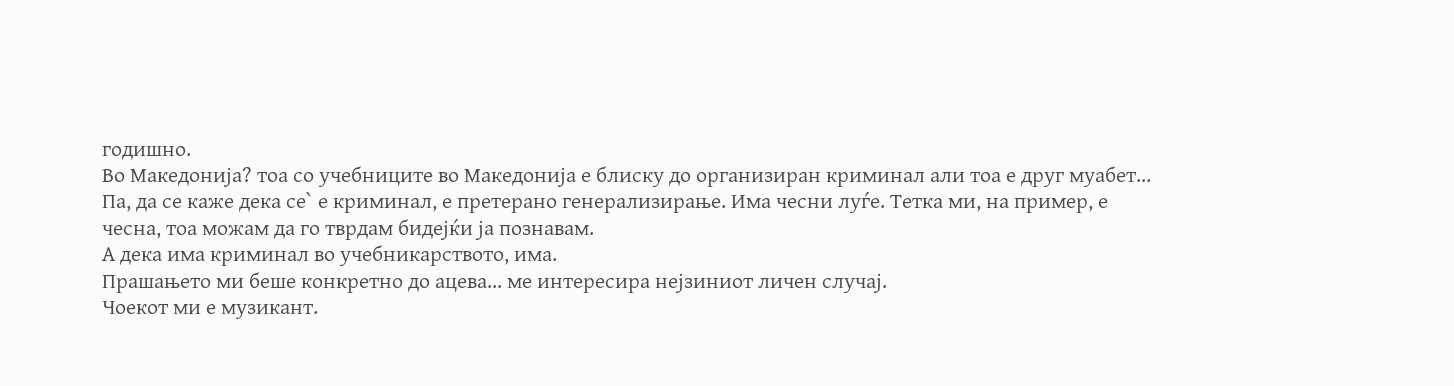годишно.
Во Македонија? тоа со учебниците во Македонија е блиску до организиран криминал али тоа е друг муабет...
Па, да се каже дека се` е криминал, е претерано генерализирање. Има чесни луѓе. Тетка ми, на пример, е чесна, тоа можам да го тврдам бидејќи ја познавам.
А дека има криминал во учебникарството, има.
Прашањето ми беше конкретно до ацева... ме интересира нејзиниот личен случај.
Чоекот ми е музикант.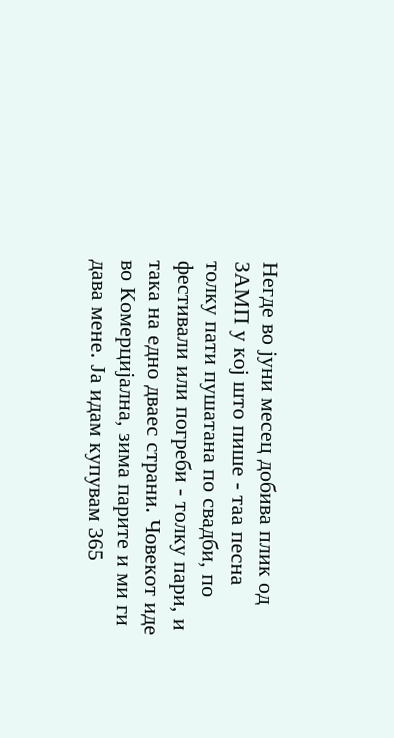Негде во јуни месец добива плик од ЗАМП у кој што пише - таа песна толку пати пушатана по свадби, по фестивали или погреби - толку пари, и така на едно дваес страни. Човекот иде во Комерцијална, зима парите и ми ги дава мене. Ја идам купувам 365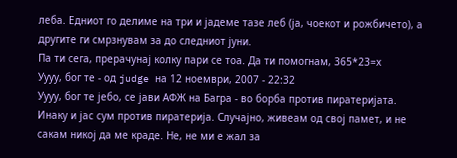леба. Едниот го делиме на три и јадеме тазе леб (ја, чоекот и рожбичето), а другите ги смрзнувам за до следниот јуни.
Па ти сега, прерачунај колку пари се тоа. Да ти помогнам, 365*23=х
Уууу, бог те - од judge на 12 ноември, 2007 - 22:32
Уууу, бог те јебо, се јави АФЖ на Багра - во борба против пиратеријата.
Инаку и јас сум против пиратерија. Случајно, живеам од свој памет, и не сакам никој да ме краде. Не, не ми е жал за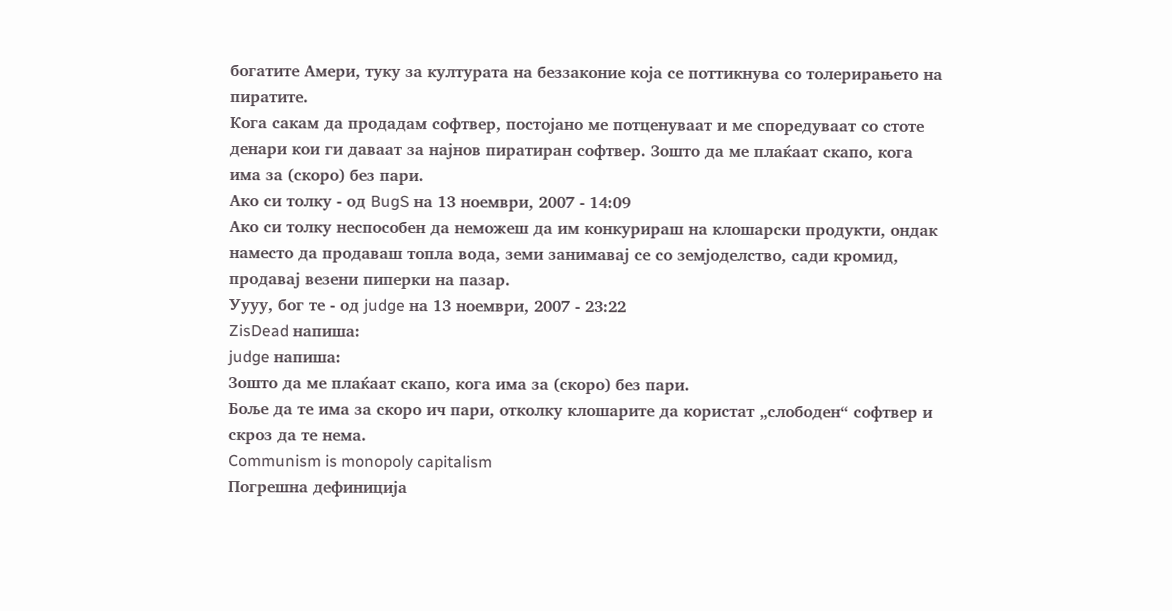богатите Амери, туку за културата на беззаконие која се поттикнува со толерирањето на пиратите.
Кога сакам да продадам софтвер, постојано ме потценуваат и ме споредуваат со стоте денари кои ги даваат за најнов пиратиран софтвер. Зошто да ме плаќаат скапо, кога има за (скоро) без пари.
Ако си толку - од BugS на 13 ноември, 2007 - 14:09
Ако си толку неспособен да неможеш да им конкурираш на клошарски продукти, ондак наместо да продаваш топла вода, земи занимавај се со земјоделство, сади кромид, продавај везени пиперки на пазар.
Уууу, бог те - од judge на 13 ноември, 2007 - 23:22
ZisDead напиша:
judge напиша:
Зошто да ме плаќаат скапо, кога има за (скоро) без пари.
Боље да те има за скоро ич пари, отколку клошарите да користат „слободен“ софтвер и скроз да те нема.
Communism is monopoly capitalism
Погрешна дефиниција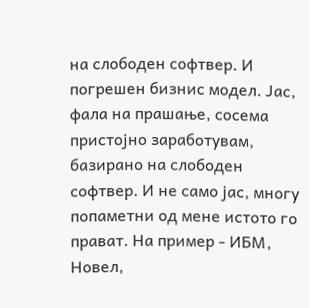на слободен софтвер. И погрешен бизнис модел. Јас, фала на прашање, сосема пристојно заработувам, базирано на слободен софтвер. И не само јас, многу попаметни од мене истото го прават. На пример - ИБМ, Новел,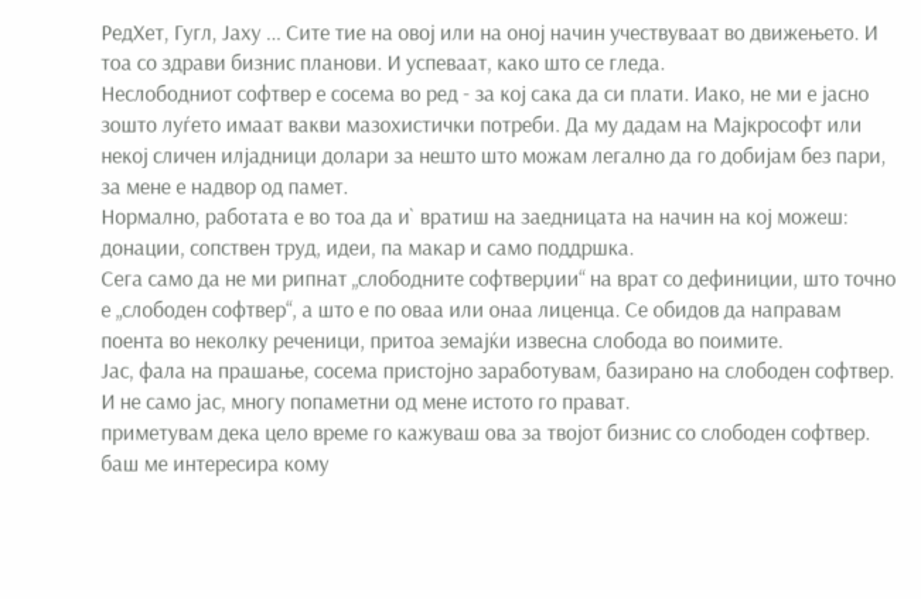РедХет, Гугл, Јаху ... Сите тие на овој или на оној начин учествуваат во движењето. И тоа со здрави бизнис планови. И успеваат, како што се гледа.
Неслободниот софтвер е сосема во ред - за кој сака да си плати. Иако, не ми е јасно зошто луѓето имаат вакви мазохистички потреби. Да му дадам на Мајкрософт или некој сличен илјадници долари за нешто што можам легално да го добијам без пари, за мене е надвор од памет.
Нормално, работата е во тоа да и` вратиш на заедницата на начин на кој можеш: донации, сопствен труд, идеи, па макар и само поддршка.
Сега само да не ми рипнат „слободните софтверџии“ на врат со дефиниции, што точно е „слободен софтвер“, а што е по оваа или онаа лиценца. Се обидов да направам поента во неколку реченици, притоа земајќи извесна слобода во поимите.
Јас, фала на прашање, сосема пристојно заработувам, базирано на слободен софтвер. И не само јас, многу попаметни од мене истото го прават.
приметувам дека цело време го кажуваш ова за твојот бизнис со слободен софтвер. баш ме интересира кому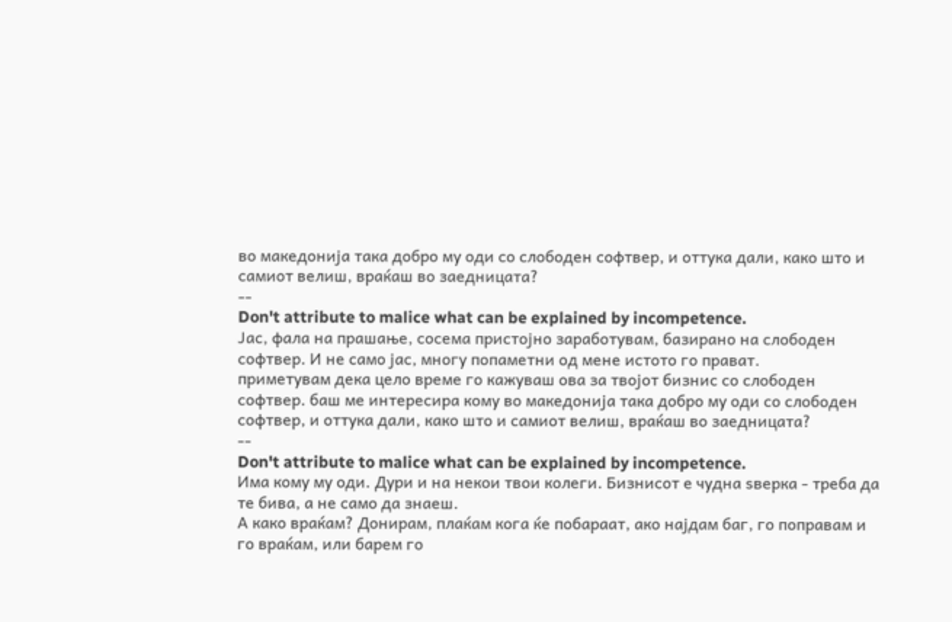во македонија така добро му оди со слободен софтвер, и оттука дали, како што и самиот велиш, враќаш во заедницата?
--
Don't attribute to malice what can be explained by incompetence.
Јас, фала на прашање, сосема пристојно заработувам, базирано на слободен софтвер. И не само јас, многу попаметни од мене истото го прават.
приметувам дека цело време го кажуваш ова за твојот бизнис со слободен софтвер. баш ме интересира кому во македонија така добро му оди со слободен софтвер, и оттука дали, како што и самиот велиш, враќаш во заедницата?
--
Don't attribute to malice what can be explained by incompetence.
Има кому му оди. Дури и на некои твои колеги. Бизнисот е чудна ѕверка - треба да те бива, а не само да знаеш.
А како враќам? Донирам, плаќам кога ќе побараат, ако најдам баг, го поправам и го враќам, или барем го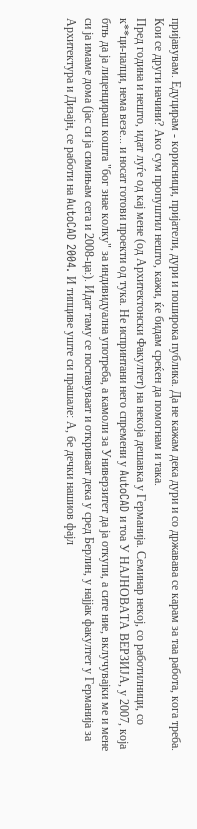пријавувам. Едуцирам - корисници, пријатели, дури и поширока публика. Да не кажам дека дури и со државава се карам за таа работа, кога треба.
Кои се други начини? Ако сум пропуштил нешто, кажи, ќе бидам среќен да помогнам и така.
Пред година и нешто, идат луѓе од кај мене (од Архитектонски Факултет) на некоја дешавка у Германија. Семинар некој, со работилници, со к**ци-палци, нема везе... и носат готови проекти од тука. Не испринтани него спремени у AutoCAD и тоа У НАЈНОВАТА ВЕРЗИЈА, у 2007, која бтњ да ја лиценцираш кошта "бог знае колку" за индивидуална употреба, а камоли за Универзитет да ја откупи, а сите ние, вклучувајки ме и мене си ја имаме дома (јас си ја симињам сега и 2008-ца:). Идат таму се поставуваат и откриваат дека у сред Берлин, у најјак факултет у Германија за Архитектура и Дизајн, се работи на AutoCAD 2004. И типциве уште си прашале: А, бе дечки нашиов фајл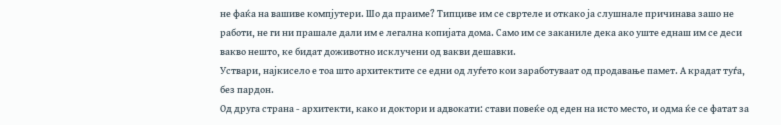не фаќа на вашиве компјутери. Шо да праиме? Типциве им се свртеле и откако ја слушнале причинава зашо не работи, не ги ни прашале дали им е легална копијата дома. Само им се заканиле дека ако уште еднаш им се деси вакво нешто, ке бидат доживотно исклучени од вакви дешавки.
Уствари, најкисело е тоа што архитектите се едни од луѓето кои заработуваат од продавање памет. А крадат туѓа, без пардон.
Од друга страна - архитекти, како и доктори и адвокати: стави повеќе од еден на исто место, и одма ќе се фатат за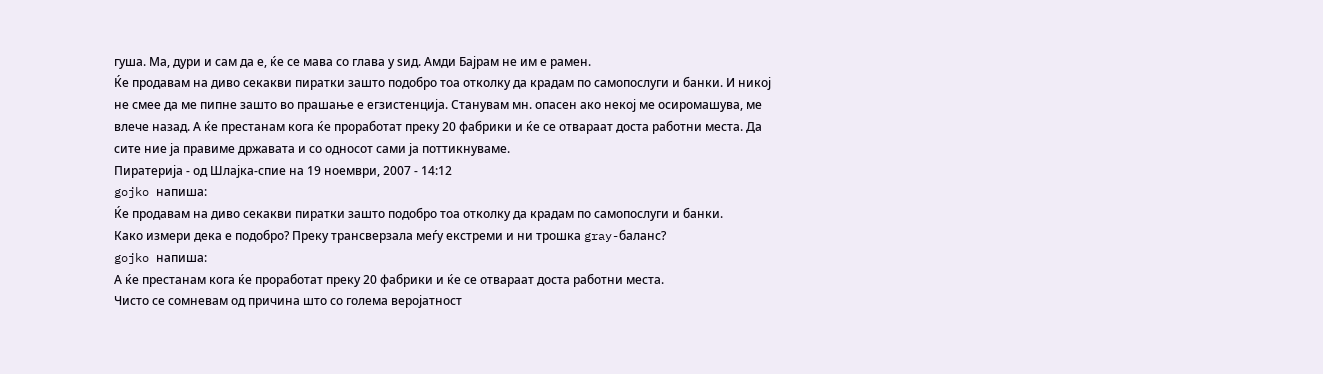гуша. Ма, дури и сам да е, ќе се мава со глава у ѕид. Амди Бајрам не им е рамен.
Ќе продавам на диво секакви пиратки зашто подобро тоа отколку да крадам по самопослуги и банки. И никој не смее да ме пипне зашто во прашање е егзистенција. Станувам мн. опасен ако некој ме осиромашува, ме влече назад. А ќе престанам кога ќе проработат преку 20 фабрики и ќе се отвараат доста работни места. Да сите ние ја правиме државата и со односот сами ја поттикнуваме.
Пиратерија - од Шлајка-спие на 19 ноември, 2007 - 14:12
gojko напиша:
Ќе продавам на диво секакви пиратки зашто подобро тоа отколку да крадам по самопослуги и банки.
Како измери дека е подобро? Преку трансверзала меѓу екстреми и ни трошка gray-баланс?
gojko напиша:
А ќе престанам кога ќе проработат преку 20 фабрики и ќе се отвараат доста работни места.
Чисто се сомневам од причина што со голема веројатност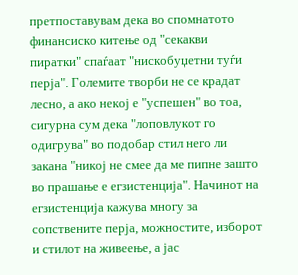претпоставувам дека во спомнатото финансиско китење од "секакви пиратки" спаѓаат "нискобуџетни туѓи перја". Големите творби не се крадат лесно, а ако некој е "успешен" во тоа, сигурна сум дека "лоповлукот го одигрува" во подобар стил него ли закана "никој не смее да ме пипне зашто во прашање е егзистенција". Начинот на егзистенција кажува многу за сопствените перја, можностите, изборот и стилот на живеење, а јас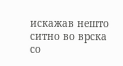искажав нешто ситно во врска со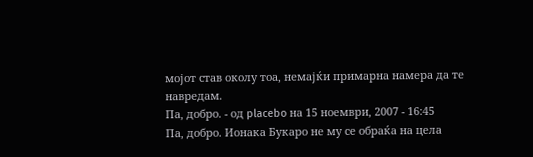мојот став околу тоа, немајќи примарна намера да те навредам.
Па, добро. - од placebo на 15 ноември, 2007 - 16:45
Па, добро. Ионака Букаро не му се обраќа на цела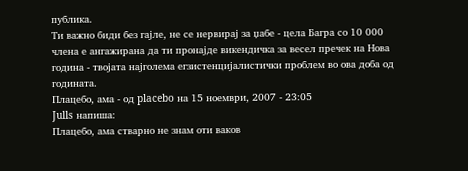публика.
Ти важно биди без гајле, не се нервирај за џабе - цела Багра со 10 000 члена е ангажирана да ти пронајде викендичка за весел пречек на Нова година - твојата најголема егзистенцијалистички проблем во ова доба од годината.
Плацебо, ама - од placebo на 15 ноември, 2007 - 23:05
Julls напиша:
Плацебо, ама стварно не знам оти ваков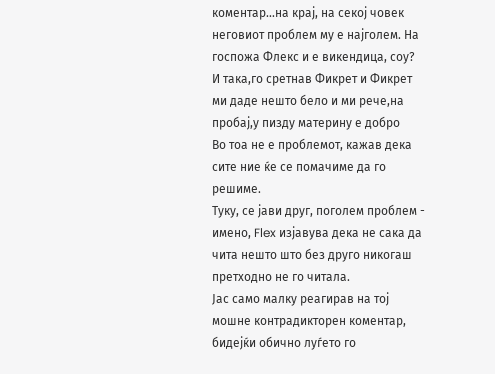коментар...на крај, на секој човек неговиот проблем му е најголем. На госпожа Флекс и е викендица, соу?
И така,го сретнав Фикрет и Фикрет ми даде нешто бело и ми рече,на пробај,у пизду материну е добро
Во тоа не е проблемот, кажав дека сите ние ќе се помачиме да го решиме.
Туку, се јави друг, поголем проблем - имено, Flex изјавува дека не сака да чита нешто што без друго никогаш претходно не го читала.
Јас само малку реагирав на тој мошне контрадикторен коментар, бидејќи обично луѓето го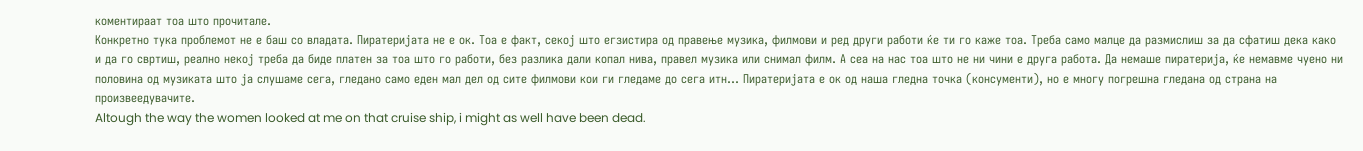коментираат тоа што прочитале.
Конкретно тука проблемот не е баш со владата. Пиратеријата не е ок. Тоа е факт, секој што егзистира од правење музика, филмови и ред други работи ќе ти го каже тоа. Треба само малце да размислиш за да сфатиш дека како и да го свртиш, реално некој треба да биде платен за тоа што го работи, без разлика дали копал нива, правел музика или снимал филм. А сеа на нас тоа што не ни чини е друга работа. Да немаше пиратерија, ќе немавме чуено ни половина од музиката што ја слушаме сега, гледано само еден мал дел од сите филмови кои ги гледаме до сега итн... Пиратеријата е ок од наша гледна точка (консументи), но е многу погрешна гледана од страна на произвеедувачите.
Altough the way the women looked at me on that cruise ship, i might as well have been dead.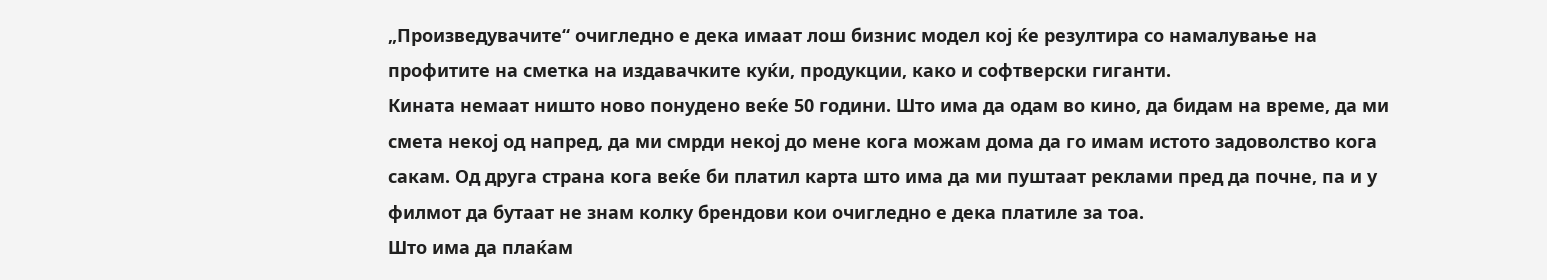„Произведувачите“ очигледно е дека имаат лош бизнис модел кој ќе резултира со намалување на профитите на сметка на издавачките куќи, продукции, како и софтверски гиганти.
Кината немаат ништо ново понудено веќе 50 години. Што има да одам во кино, да бидам на време, да ми смета некој од напред, да ми смрди некој до мене кога можам дома да го имам истото задоволство кога сакам. Од друга страна кога веќе би платил карта што има да ми пуштаат реклами пред да почне, па и у филмот да бутаат не знам колку брендови кои очигледно е дека платиле за тоа.
Што има да плаќам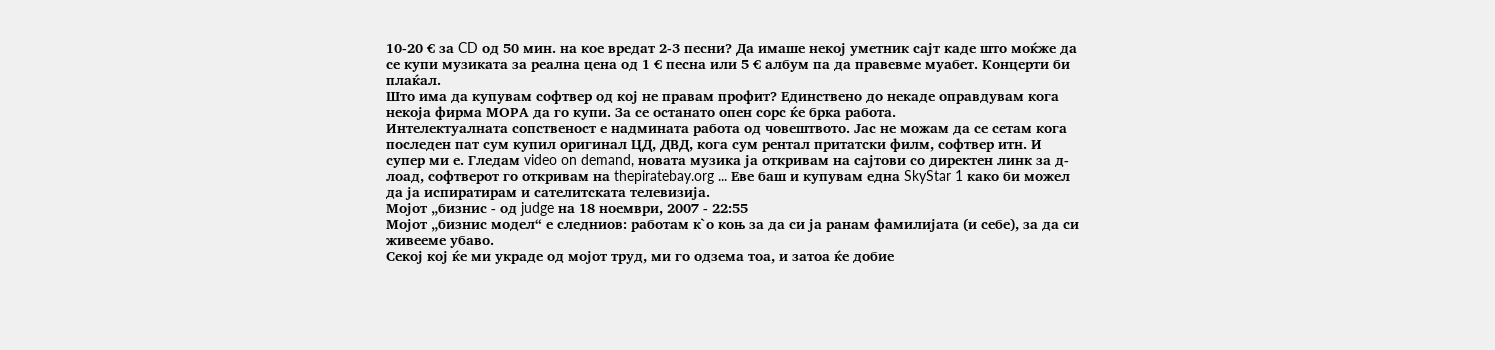10-20 € за CD од 50 мин. на кое вредат 2-3 песни? Да имаше некој уметник сајт каде што моќже да се купи музиката за реална цена од 1 € песна или 5 € албум па да правевме муабет. Концерти би плаќал.
Што има да купувам софтвер од кој не правам профит? Единствено до некаде оправдувам кога некоја фирма МОРА да го купи. За се останато опен сорс ќе брка работа.
Интелектуалната сопственост е надмината работа од човештвото. Јас не можам да се сетам кога последен пат сум купил оригинал ЦД, ДВД, кога сум рентал притатски филм, софтвер итн. И супер ми е. Гледам video on demand, новата музика ја откривам на сајтови со директен линк за д-лоад, софтверот го откривам на thepiratebay.org ... Еве баш и купувам една SkyStar 1 како би можел да ја испиратирам и сателитската телевизија.
Мојот „бизнис - од judge на 18 ноември, 2007 - 22:55
Мојот „бизнис модел“ е следниов: работам к`о коњ за да си ја ранам фамилијата (и себе), за да си живееме убаво.
Секој кој ќе ми украде од мојот труд, ми го одзема тоа, и затоа ќе добие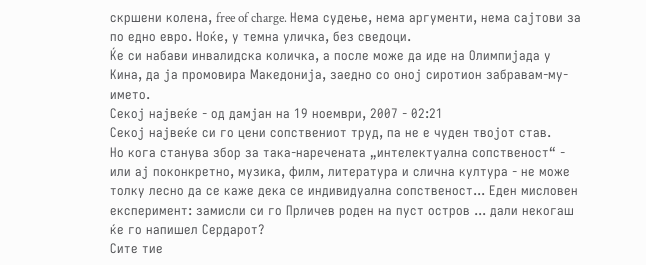скршени колена, free of charge. Нема судење, нема аргументи, нема сајтови за по едно евро. Ноќе, у темна уличка, без сведоци.
Ќе си набави инвалидска количка, а после може да иде на Олимпијада у Кина, да ја промовира Македонија, заедно со оној сиротион забравам-му-името.
Секој највеќе - од дамјан на 19 ноември, 2007 - 02:21
Секој највеќе си го цени сопствениот труд, па не е чуден твојот став.
Но кога станува збор за така-наречената „интелектуална сопственост“ - или ај поконкретно, музика, филм, литература и слична култура - не може толку лесно да се каже дека се индивидуална сопственост... Еден мисловен експеримент: замисли си го Прличев роден на пуст остров ... дали некогаш ќе го напишел Сердарот?
Сите тие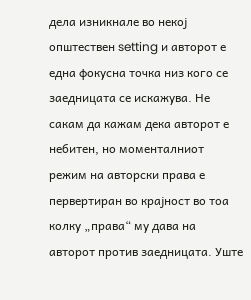дела изникнале во некој општествен setting и авторот е една фокусна точка низ кого се заедницата се искажува. Не сакам да кажам дека авторот е небитен, но моменталниот режим на авторски права е первертиран во крајност во тоа колку „права“ му дава на авторот против заедницата. Уште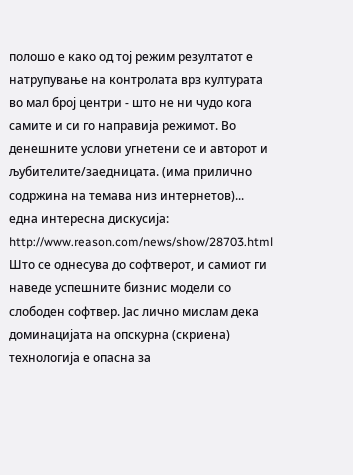полошо е како од тој режим резултатот е натрупување на контролата врз културата во мал број центри - што не ни чудо кога самите и си го направија режимот. Во денешните услови угнетени се и авторот и љубителите/заедницата. (има прилично содржина на темава низ интернетов)... една интересна дискусија: http://www.reason.com/news/show/28703.html
Што се однесува до софтверот, и самиот ги наведе успешните бизнис модели со слободен софтвер. Јас лично мислам дека доминацијата на опскурна (скриена) технологија е опасна за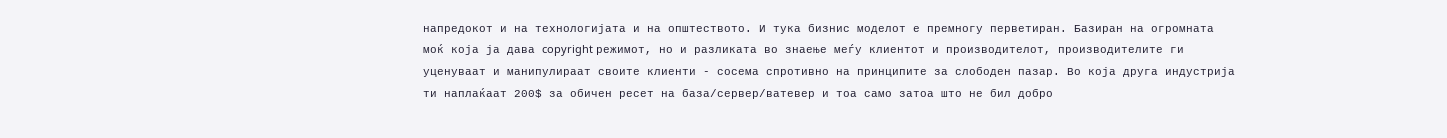напредокот и на технологијата и на општеството. И тука бизнис моделот е премногу перветиран. Базиран на огромната моќ која ја дава copyright режимот, но и разликата во знаење меѓу клиентот и производителот, производителите ги уценуваат и манипулираат своите клиенти - сосема спротивно на принципите за слободен пазар. Во која друга индустрија ти наплаќаат 200$ за обичен ресет на база/сервер/ватевер и тоа само затоа што не бил добро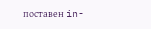поставен in-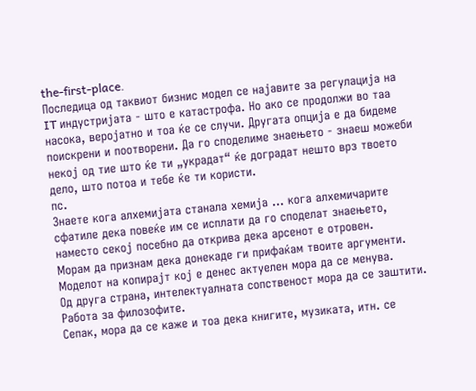the-first-place.
Последица од таквиот бизнис модел се најавите за регулација на IT индустријата - што е катастрофа. Но ако се продолжи во таа насока, веројатно и тоа ќе се случи. Другата опција е да бидеме поискрени и поотворени. Да го споделиме знаењето - знаеш можеби некој од тие што ќе ти „украдат“ ќе доградат нешто врз твоето дело, што потоа и тебе ќе ти користи.
пс.
Знаете кога алхемијата станала хемија ... кога алхемичарите сфатиле дека повеќе им се исплати да го споделат знаењето, наместо секој посебно да открива дека арсенот е отровен.
Морам да признам дека донекаде ги прифаќам твоите аргументи. Моделот на копирајт кој е денес актуелен мора да се менува.
Од друга страна, интелектуалната сопственост мора да се заштити. Работа за филозофите.
Сепак, мора да се каже и тоа дека книгите, музиката, итн. се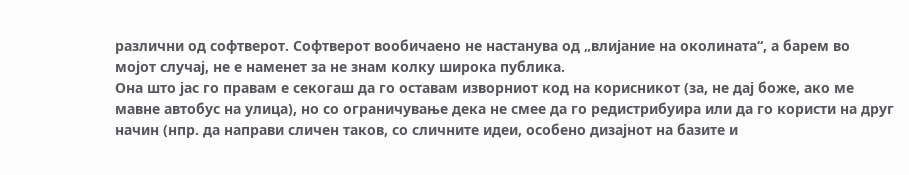различни од софтверот. Софтверот вообичаено не настанува од „влијание на околината“, а барем во мојот случај, не е наменет за не знам колку широка публика.
Она што јас го правам е секогаш да го оставам изворниот код на корисникот (за, не дај боже, ако ме мавне автобус на улица), но со ограничување дека не смее да го редистрибуира или да го користи на друг начин (нпр. да направи сличен таков, со сличните идеи, особено дизајнот на базите и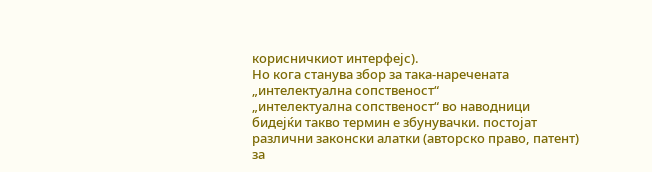корисничкиот интерфејс).
Но кога станува збор за така-наречената „интелектуална сопственост“
„интелектуална сопственост“ во наводници бидејќи такво термин е збунувачки. постојат различни законски алатки (авторско право, патент) за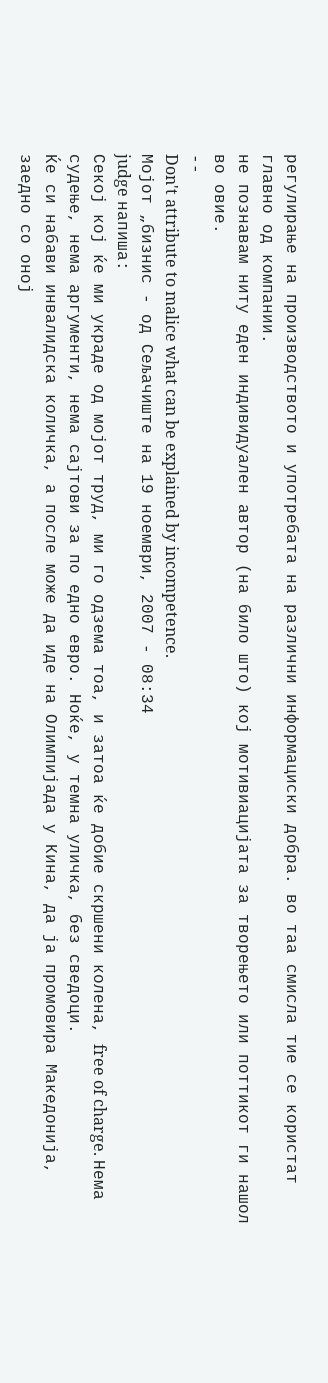регулирање на производството и употребата на различни информациски добра. во таа смисла тие се користат главно од компании.
не познавам ниту еден индивидуален автор (на било што) кој мотивиацијата за творењето или поттикот ги нашол во овие.
--
Don't attribute to malice what can be explained by incompetence.
Мојот „бизнис - од Сељачиште на 19 ноември, 2007 - 08:34
judge напиша:
Секој кој ќе ми украде од мојот труд, ми го одзема тоа, и затоа ќе добие скршени колена, free of charge. Нема судење, нема аргументи, нема сајтови за по едно евро. Ноќе, у темна уличка, без сведоци.
Ќе си набави инвалидска количка, а после може да иде на Олимпијада у Кина, да ја промовира Македонија, заедно со оној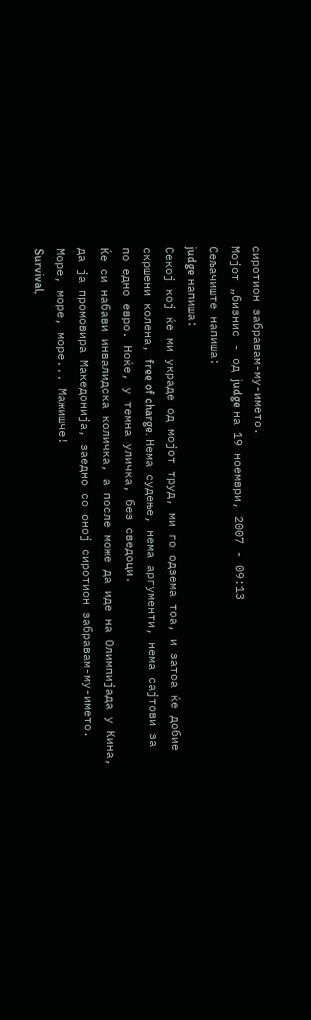сиротион забравам-му-името.
Мојот „бизнис - од judge на 19 ноември, 2007 - 09:13
Сељачиште напиша:
judge напиша:
Секој кој ќе ми украде од мојот труд, ми го одзема тоа, и затоа ќе добие скршени колена, free of charge. Нема судење, нема аргументи, нема сајтови за по едно евро. Ноќе, у темна уличка, без сведоци.
Ќе си набави инвалидска количка, а после може да иде на Олимпијада у Кина, да ја промовира Македонија, заедно со оној сиротион забравам-му-името.
Море, море, море... Мажишче!
Survival,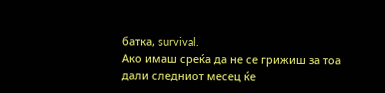батка, survival.
Ако имаш среќа да не се грижиш за тоа дали следниот месец ќе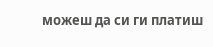можеш да си ги платиш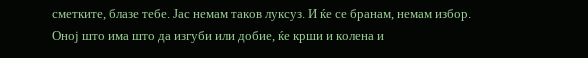сметките, блазе тебе. Јас немам таков луксуз. И ќе се бранам, немам избор.
Оној што има што да изгуби или добие, ќе крши и колена и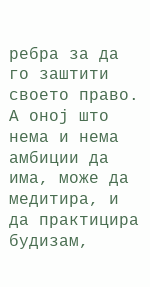ребра за да го заштити своето право. А оној што нема и нема амбиции да има, може да медитира, и да практицира будизам,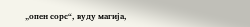„опен сорс“, вуду магија,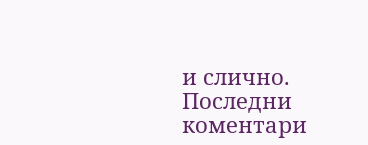и слично.
Последни коментари